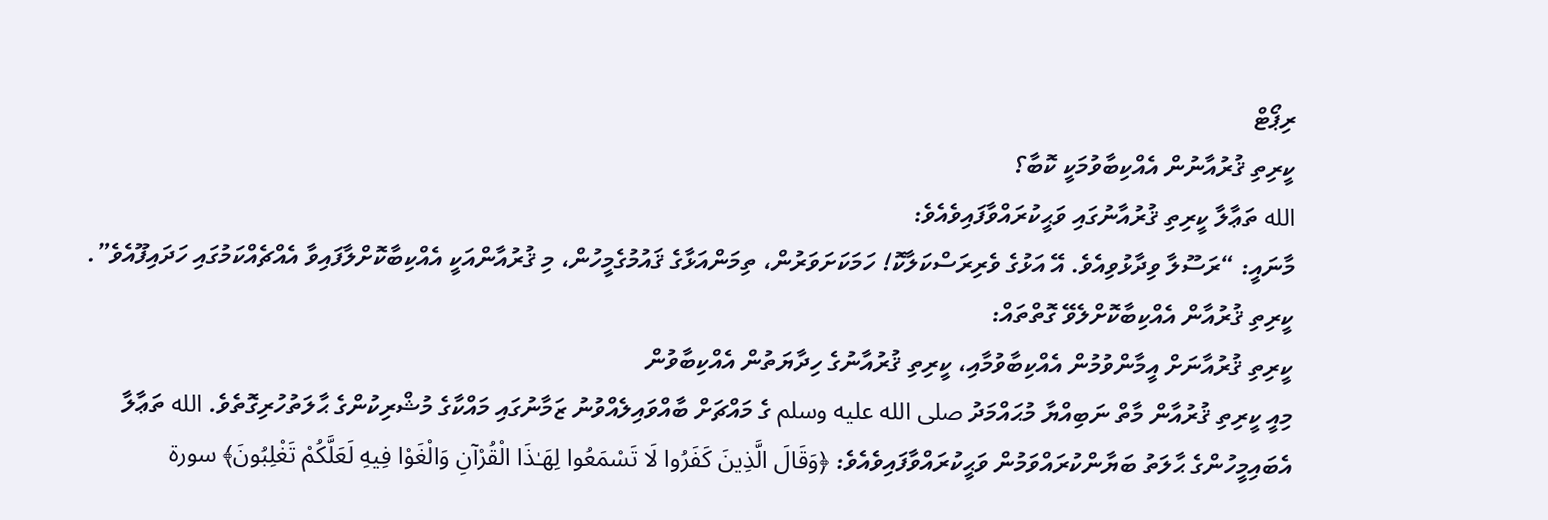ރިޕޯޓް
ކީރިތި ޤުރުއާނުން އެއްކިބާވުމަކީ ކޮބާ؟
الله ތަޢާލާ ކީރިތި ޤުރުއާނުގައި ވަޙީކުރައްވާފައިވެއެވެ:
މާނައީ: “ރަސޫލާ ވިދާޅުވިއެވެ. އޭ އަޅުގެ ވެރިރަސްކަލާކޮ! ހަމަކަށަވަރުން، ތިމަންއަޅާގެ ޤައުމުގެމީހުން، މި ޤުރުއާންއަކީ އެއްކިބާކޮށްލާފައިވާ އެއްޗެއްކަމުގައި ހަދައިފޫއެވެ”.
ކީރިތި ޤުރުއާން އެއްކިބާކޮށްލެވޭ ގޮތްތައް:
ކީރިތި ޤުރުއާނަށް އީމާންވުމުން އެއްކިބާވުމާއި، ކީރިތި ޤުރުއާނުގެ ހިދާޔަތުން އެއްކިބާވުން
މިއީ ކީރިތި ޤުރުއާން މާތް ނަބިއްޔާ މުޙައްމަދު صلى الله عليه وسلم ގެ މައްޗަށް ބާއްވައިލެއްވުނު ޒަމާނުގައި މައްކާގެ މުޝްރިކުންގެ ޙާލަތުހުރިގޮތެވެ. الله ތަޢާލާ އެބައިމީހުންގެ ޙާލަތު ބަޔާންކުރައްވަމުން ވަޙީކުރައްވާފައިވެއެވެ: ﴿وَقَالَ الَّذِينَ كَفَرُوا لَا تَسْمَعُوا لِهَـٰذَا الْقُرْآنِ وَالْغَوْا فِيهِ لَعَلَّكُمْ تَغْلِبُونَ﴾ سورة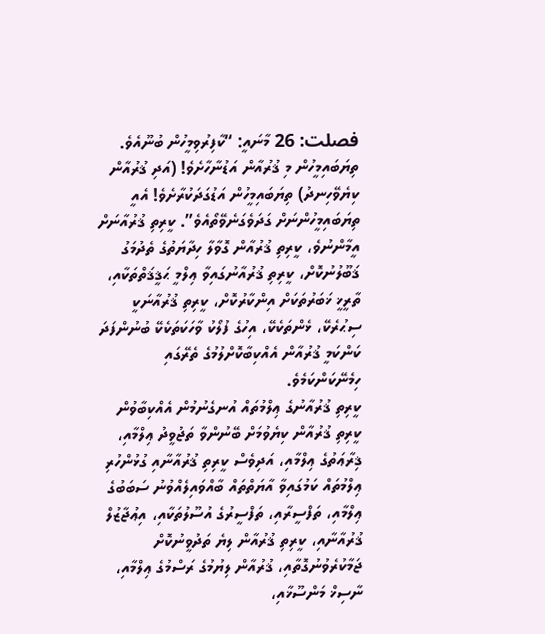فصلت: 26 މާނައީ: “ކާފިރުވިމީހުން ބުނޫއެވެ. ތިޔަބައިމީހުން މި ޤުރުއާން އަޑުނާހާށެވެ! (އަދި ޤުރުއާން ކިޔެވޭހިނދު) ތިޔަބައިމީހުން އަޑުގަދަކުރާށެވެ! އެއީ ތިޔަބައިމީހުންނަށް ގަދަވެގަނެވޭތޯއެވެ”. ކީރިތި ޤުރުއާނަށް އީމާންނުވެ، ކީރިތި ޤުރުއާން ގޮވާލާ ހިދާޔަތުގެ ތެދުމަގު ޤަބޫލުނުކޮށް، ކީރިތި ޤުރުއާނުގައިވާ ޢިލްމީ ޙަޤީޤަތްތަކާއި، ތާރީޚީ ޚަބަރުތަކަށް އިންކާރުކޮށް، ކީރިތި ޤުރުއާނަކީ ސިޙުރެކޭ، ޅެންތަކެކޭ، އިހުގެ ފުލޯކު ވާހަކަތަކެކޭ ބުނުންފަދަ ކަންކަމީ ޤުރުއާން އެއްކިބާކޮށްލުމުގެ ތެރޭގައި ހިމެނޭކަންކަމެވެ.
ކީރިތި ޤުރުއާނުގެ ޢިލްމުތައް އުނގެނުމުން އެއްކިބާވުން
ކީރިތި ޤުރުއާން ކިޔެވުމަށް ބޭނުންވާ ތަޖުވީދު ޢިލްމާއި، ޤިރާޢަތުގެ ޢިލްމާއި، އަދިވެސް ކީރިތި ޤުރުއާނާއި ގުޅުންހުރި ޢިލްމުތައް ކަމުގައިވާ އާޔަތްތައް ބާއްވައިލެއްވުނު ސަބަބުގެ ޢިލްމާއި، ތަފްސީރާއި، ތަފްސީރުގެ އުސޫލުތަކާއި، އިޢުޖާޒުލް ޤުރުއާނާއި، ކީރިތި ޤުރުއާން ލިޔެ ތަދުވީނުކޮށް ޖަމާކުރެވުނުގޮތާއި، ޤުރުއާން ލިޔުމުގެ ރަސްމުގެ ޢިލްމާއި، ނާސިޚް މަންސޫޚާއި،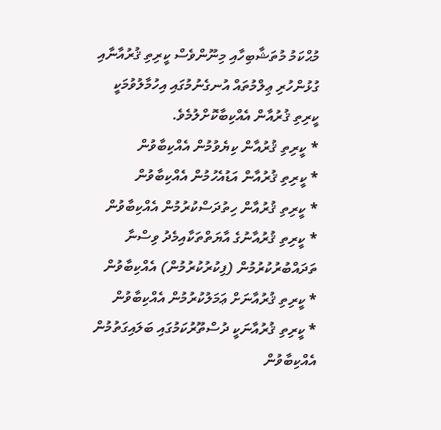މުޙްކަމު މުތަޝާބިހާއި މިނޫންވެސް ކީރިތި ޤުރުއާނާއި ގުޅުންހުރި ޢިލްމުތައް އުނގެނުމުގައި އިހުމާލުވުމަކީ ކީރިތި ޤުރުއާން އެއްކިބާކޮށްލުމެވެ.
* ކީރިތި ޤުރުއާން ކިޔެވުމުން އެއްކިބާވުން
* ކީރިތި ޤުރުއާން އަޑުއެހުމުން އެއްކިބާވުން
* ކީރިތި ޤުރުއާން ހިތުދަސްކުރުމުން އެއްކިބާވުން
* ކީރިތި ޤުރުއާނުގެ އާޔަތްތަކާއިމެދު ވިސްނާ ތަދައްބުރުކުރުމުން (ފިކުރުކުރުމުން) އެއްކިބާވުން
* ކީރިތި ޤުރުއާނަށް ޢަމަލުކުރުމުން އެއްކިބާވުން
* ކީރިތި ޤުރުއާނަކީ ދުސްތޫރުކަމުގައި ބަލައިގަތުމުން އެއްކިބާވުން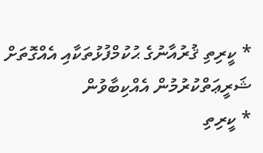* ކީރިތި ޤުރުއާނުގެ ޙުކުމްފުޅުތަކާއި އެއްގޮތަށް ޝަރީޢަތްކުރުމުން އެއްކިބާވުން
* ކީރިތި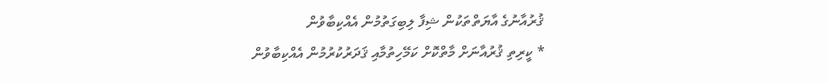ޤުރުއާނުގެ އާޔަތްތަކުން ޝިފާ ލިބިގަތުމުން އެއްކިބާވުން
* ކީރިތި ޤުރުއާނަށް މާތްކޮށް ކަމޭހިތުމާއި ޤަދަރުކުރުމުން އެއްކިބާވުން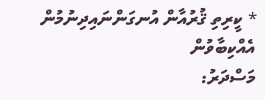* ކީރިތި ޤުރުއާން އުނގަންނައިދިނުމުން އެއްކިބާވުން
މަސްދަރު: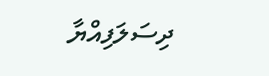ދިސަލަފިއްޔާ